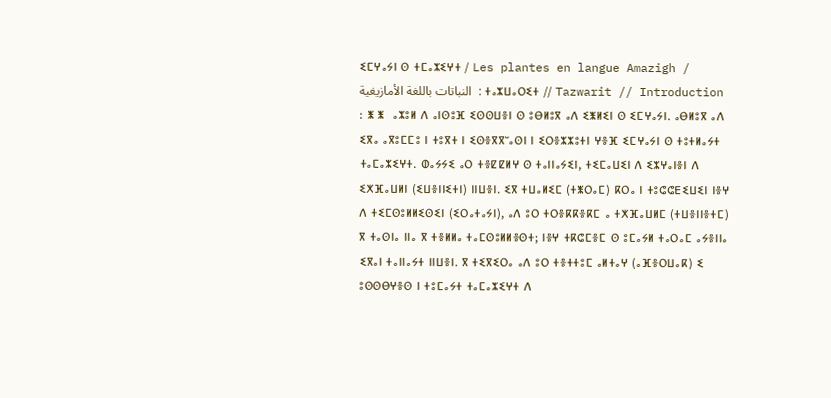ⵉⵎⵖⴰⵢⵏ ⵙ ⵜⵎⴰⵣⵉⵖⵜ / Les plantes en langue Amazigh /  النباتات باللغة الأمازيغية  : ⵜⴰⵣⵡⴰⵔⵉⵜ // Tazwarit // Introduction : ⵥ ⵥ  ⴰⵣⵓⵍ ⴷ ⴰⵏⵙⵓⴼ ⵉⵙⵙⵡⴻⵏ ⵙ ⵓⴱⵍⵓⴳ ⴰⴷ ⵉⵥⵍⵉⵏ ⵙ ⵉⵎⵖⴰⵢⵏ. ⴰⴱⵍⵓⴳ ⴰⴷ ⵉⴳⴰ ⴰⴳⵓⵎⵎⵓ ⵏ ⵜⵓⴳⵜ ⵏ ⵉⵙⴻⴳⴳⵯⴰⵙⵏ ⵏ ⵉⵔⴻⵣⵣⵓⵜⵏ ⵖⴻⴼ ⵉⵎⵖⴰⵢⵏ ⵙ ⵜⵓⵜⵍⴰⵢⵜ ⵜⴰⵎⴰⵣⵉⵖⵜ. ⵀⴰⵢⵢⵉ ⴰⵔ ⵜⴻⵇⵇⵍⵖ ⵙ ⵜⴰⵏⵏⴰⵢⵉⵏ, ⵜⵉⵎⴰⵡⵉⵏ ⴷ ⵉⵣⵖⴰⵏⴻⵏ ⴷ ⵉⵅⴼⴰⵡⵍⵏ (ⵉⵡⴻⵏⵏⵉⵜⵏ) ⵏⵏⵡⴻⵏ. ⵉⴳ ⵜⵡⴰⵍⵉⵎ (ⵜⵥⵔⴰⵎ) ⴽⵔⴰ ⵏ ⵜⵓⵛⵛⴹⵉⵡⵉⵏ ⵏⴻⵖ ⴷ ⵜⵉⵎⵙⵓⵍⵍⵉⵙⵉⵏ (ⵉⵔⴰⵜⴰⵢⵏ), ⴰⴷ ⵓⵔ ⵜⵔⴻⴽⴽⴻⴽⵎ ⴰ ⵜⵅⴼⴰⵡⵍⵎ (ⵜⵡⴻⵏⵏⴻⵜⵎ) ⴳ ⵜⴰⵙⵏⴰ ⵏⵏⴰ ⴳ ⵜⴻⵍⵍⴰ ⵜⴰⵎⵙⵓⵍⵍⴻⵙⵜ; ⵏⴻⵖ ⵜⴽⵛⵎⴻⵎ ⵙ ⵓⵎⴰⵢⵍ ⵜⴰⵔⴰⵎ ⴰⵢⴻⵏⵏⴰ ⵉⴳⴰⵏ ⵜⴰⵏⵏⴰⵢⵜ ⵏⵏⵡⴻⵏ. ⴳ ⵜⵉⴳⵉⵔⴰ ⴰⴷ ⵓⵔ ⵜⴻⵜⵜⵓⵎ ⴰⵍⵜⴰⵖ (ⴰⴼⴻⵔⵡⴰⴽ) ⵉ ⵓⵙⵙⴱⵖⴻⵙ ⵏ ⵜⵓⵎⴰⵢⵜ ⵜⴰⵎⴰⵣⵉⵖⵜ ⴷ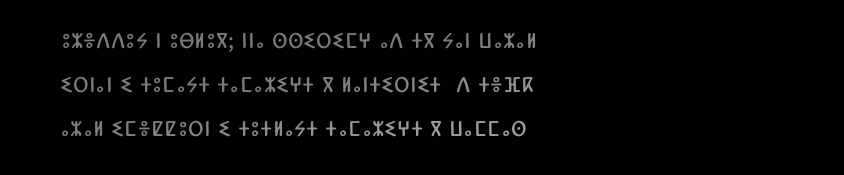ⵓⵣⴻⴷⴷⵓⵢ ⵏ ⵓⴱⵍⵓⴳ; ⵏⵏⴰ ⵙⵙⵉⵔⵉⵎⵖ ⴰⴷ ⵜⴳ ⵢⴰⵏ ⵡⴰⵣⴰⵍ ⵉⵔⵏⴰⵏ ⵉ ⵜⵓⵎⴰⵢⵜ ⵜⴰⵎⴰⵣⵉⵖⵜ ⴳ ⵍⴰⵏⵜⵉⵔⵏⵉⵜ  ⴷ ⵜⴻⴼⴽ ⴰⵣⴰⵍ ⵉⵎⴻⵇⵇⵓⵔⵏ ⵉ ⵜⵓⵜⵍⴰⵢⵜ ⵜⴰⵎⴰⵣⵉⵖⵜ ⴳ ⵡⴰⵎⵎⴰⵙ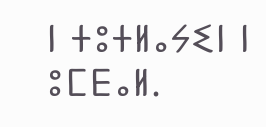ⵏ ⵜⵓⵜⵍⴰⵢⵉⵏ ⵏ ⵓⵎⴹⴰⵍ.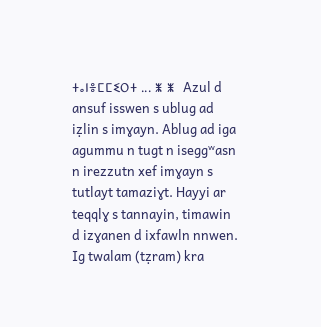ⵜⴰⵏⴻⵎⵎⵉⵔⵜ ... ⵥ ⵥ  Azul d ansuf isswen s ublug ad iẓlin s imɣayn. Ablug ad iga agummu n tugt n iseggʷasn n irezzutn xef imɣayn s tutlayt tamaziɣt. Hayyi ar teqqlɣ s tannayin, timawin d izɣanen d ixfawln nnwen. Ig twalam (tẓram) kra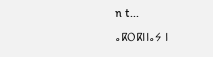n t...
ⴰⴽⵔⴽⵏⵏⴰⵢ ⵏ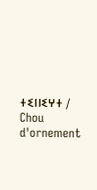ⵜⵉⵏⵏⵉⵖⵜ / Chou d'ornement